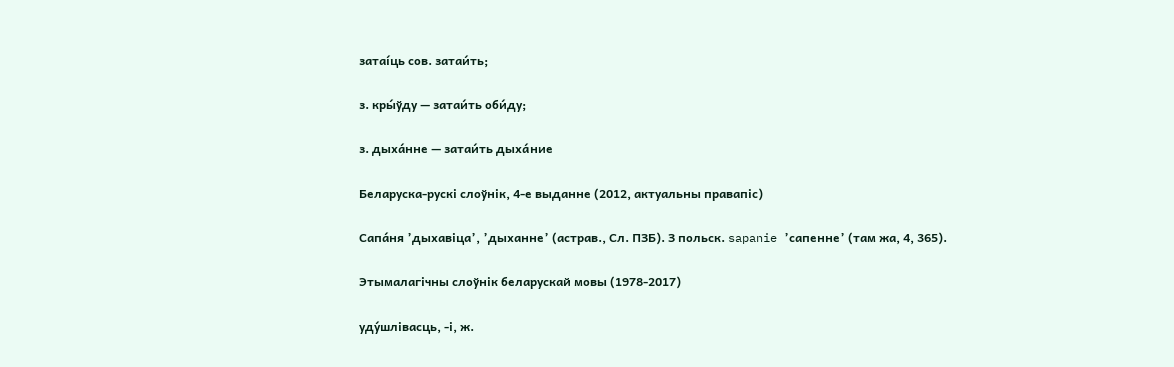затаі́ць сов. затаи́ть;

з. кры́ўду — затаи́ть оби́ду;

з. дыха́нне — затаи́ть дыха́ние

Беларуска-рускі слоўнік, 4-е выданне (2012, актуальны правапіс)

Сапа́ня ’дыхавіца’, ’дыханне’ (астрав., Сл. ПЗБ). З польск. sapanie ’сапенне’ (там жа, 4, 365).

Этымалагічны слоўнік беларускай мовы (1978-2017)

уду́шлівасць, ‑і, ж.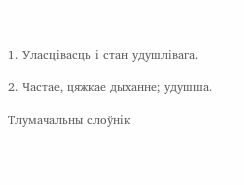1. Уласцівасць і стан удушлівага.

2. Частае, цяжкае дыханне; удушша.

Тлумачальны слоўнік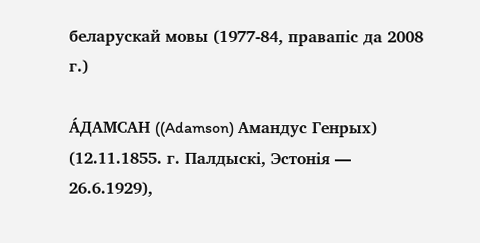беларускай мовы (1977-84, правапіс да 2008 г.)

А́ДАМСАН ((Adamson) Амандус Генрых) (12.11.1855. г. Палдыскі, Эстонія — 26.6.1929),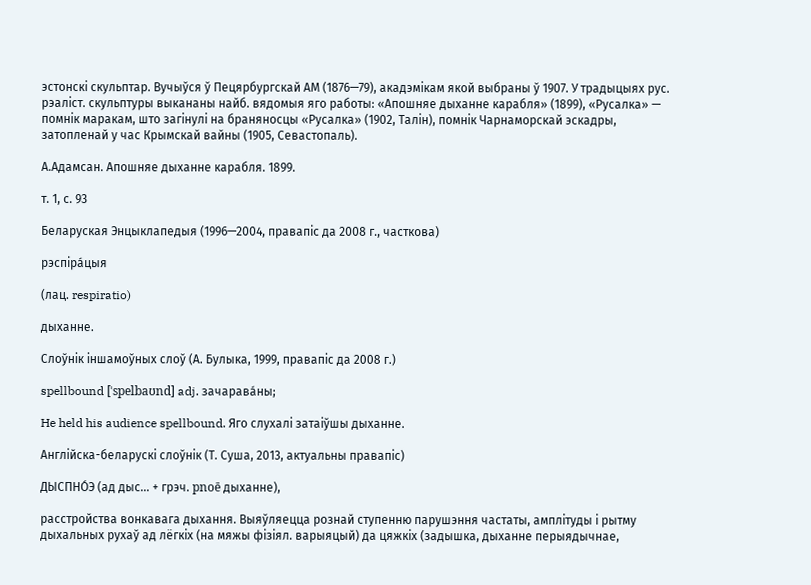эстонскі скульптар. Вучыўся ў Пецярбургскай АМ (1876—79), акадэмікам якой выбраны ў 1907. У традыцыях рус. рэаліст. скульптуры выкананы найб. вядомыя яго работы: «Апошняе дыханне карабля» (1899), «Русалка» — помнік маракам, што загінулі на браняносцы «Русалка» (1902, Талін), помнік Чарнаморскай эскадры, затопленай у час Крымскай вайны (1905, Севастопаль).

А.Адамсан. Апошняе дыханне карабля. 1899.

т. 1, с. 93

Беларуская Энцыклапедыя (1996—2004, правапіс да 2008 г., часткова)

рэспіра́цыя

(лац. respiratio)

дыханне.

Слоўнік іншамоўных слоў (А. Булыка, 1999, правапіс да 2008 г.)

spellbound [ˈspelbaʊnd] adj. зачарава́ны;

He held his audience spellbound. Яго слухалі затаіўшы дыханне.

Англійска-беларускі слоўнік (Т. Суша, 2013, актуальны правапіс)

ДЫСПНО́Э (ад дыс... + грэч. pnoē дыханне),

расстройства вонкавага дыхання. Выяўляецца рознай ступенню парушэння частаты, амплітуды і рытму дыхальных рухаў ад лёгкіх (на мяжы фізіял. варыяцый) да цяжкіх (задышка, дыханне перыядычнае,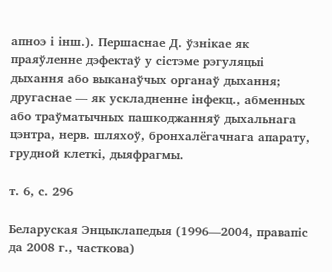апноэ і інш.). Першаснае Д. ўзнікае як праяўленне дэфектаў у сістэме рэгуляцыі дыхання або выканаўчых органаў дыхання; другаснае — як ускладненне інфекц., абменных або траўматычных пашкоджанняў дыхальнага цэнтра, нерв. шляхоў, бронхалёгачнага апарату, грудной клеткі, дыяфрагмы.

т. 6, с. 296

Беларуская Энцыклапедыя (1996—2004, правапіс да 2008 г., часткова)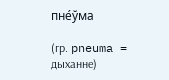пне́ўма

(гр. pneuma = дыханне)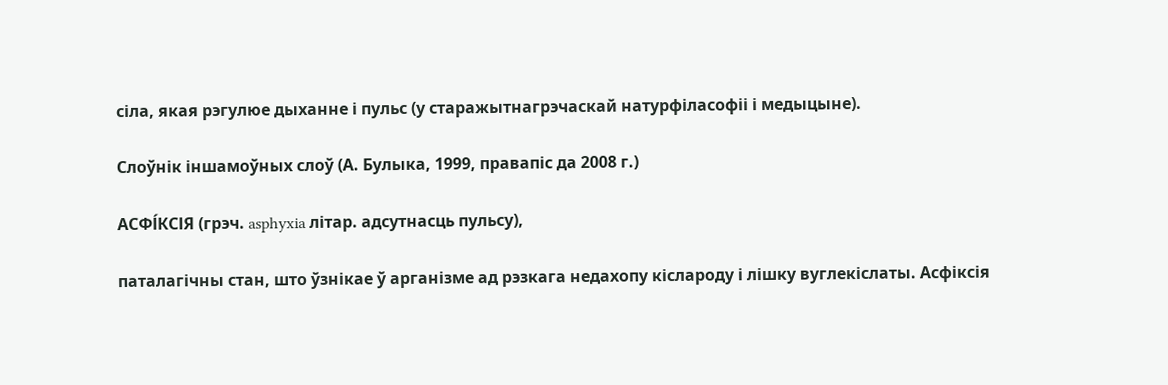сіла, якая рэгулюе дыханне і пульс (у старажытнагрэчаскай натурфіласофіі і медыцыне).

Слоўнік іншамоўных слоў (А. Булыка, 1999, правапіс да 2008 г.)

АСФІ́КСІЯ (грэч. asphyxia літар. адсутнасць пульсу),

паталагічны стан, што ўзнікае ў арганізме ад рэзкага недахопу кіслароду і лішку вуглекіслаты. Асфіксія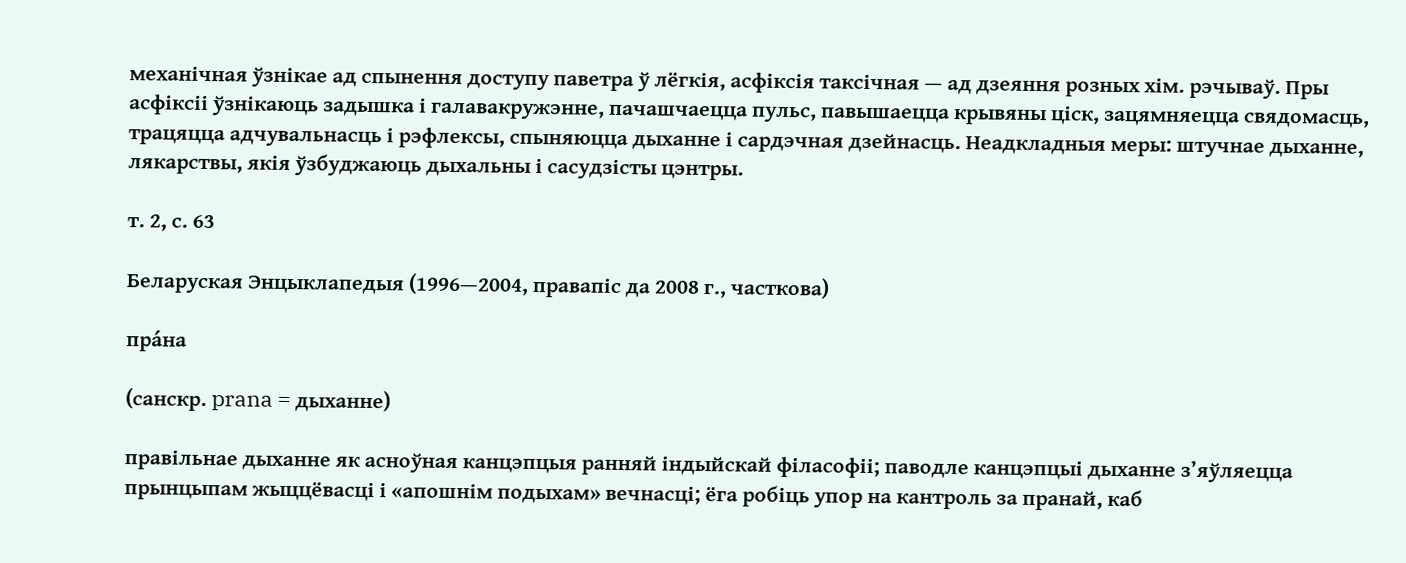механічная ўзнікае ад спынення доступу паветра ў лёгкія, асфіксія таксічная — ад дзеяння розных хім. рэчываў. Пры асфіксіі ўзнікаюць задышка і галавакружэнне, пачашчаецца пульс, павышаецца крывяны ціск, зацямняецца свядомасць, трацяцца адчувальнасць і рэфлексы, спыняюцца дыханне і сардэчная дзейнасць. Неадкладныя меры: штучнае дыханне, лякарствы, якія ўзбуджаюць дыхальны і сасудзісты цэнтры.

т. 2, с. 63

Беларуская Энцыклапедыя (1996—2004, правапіс да 2008 г., часткова)

пра́на

(санскр. prana = дыханне)

правільнае дыханне як асноўная канцэпцыя ранняй індыйскай філасофіі; паводле канцэпцыі дыханне з’яўляецца прынцыпам жыццёвасці і «апошнім подыхам» вечнасці; ёга робіць упор на кантроль за пранай, каб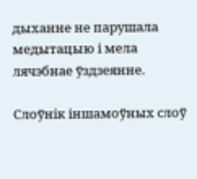дыханне не парушала медытацыю і мела лячэбнае ўздзеянне.

Слоўнік іншамоўных слоў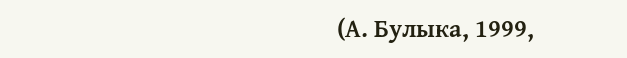(А. Булыка, 1999,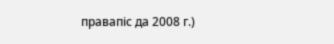правапіс да 2008 г.)